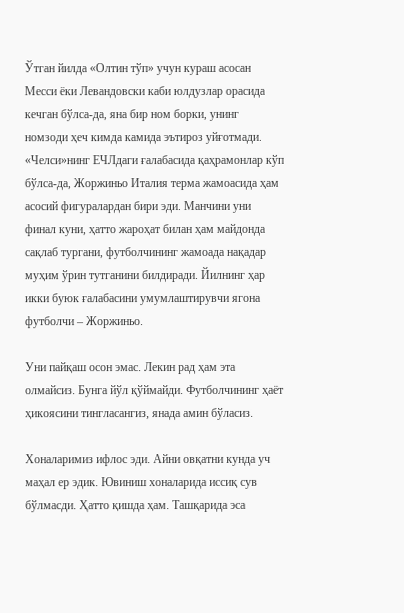Ўтган йилда «Олтин тўп» учун кураш асосан Месси ёки Левандовски каби юлдузлар орасида кечган бўлса-да, яна бир ном борки, унинг номзоди ҳеч кимда камида эътироз уйғотмади. «Челси»нинг ЕЧЛдаги ғалабасида қаҳрамонлар кўп бўлса-да, Жоржиньо Италия терма жамоасида ҳам асосий фигуралардан бири эди. Манчини уни финал куни, ҳатто жароҳат билан ҳам майдонда сақлаб тургани, футболчининг жамоада нақадар муҳим ўрин тутганини билдиради. Йилнинг ҳар икки буюк ғалабасини умумлаштирувчи ягона футболчи – Жоржиньо.

Уни пайқаш осон эмас. Лекин рад ҳам эта олмайсиз. Бунга йўл қўймайди. Футболчининг ҳаёт ҳикоясини тингласангиз, янада амин бўласиз.

Хоналаримиз ифлос эди. Айни овқатни кунда уч маҳал ер эдик. Ювиниш хоналарида иссиқ сув бўлмасди. Ҳатто қишда ҳам. Ташқарида эса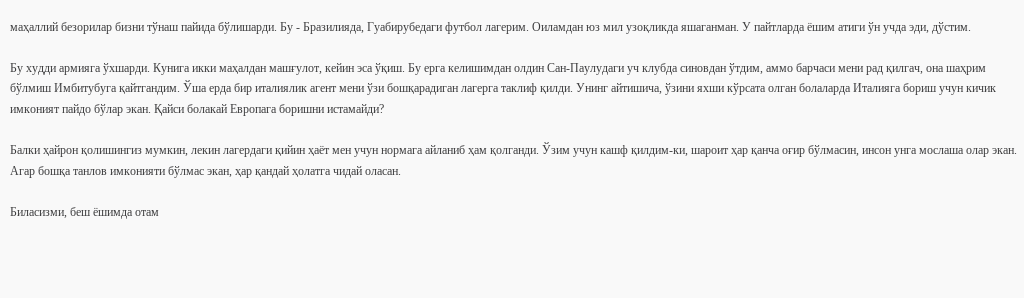маҳаллий безорилар бизни тўнаш пайида бўлишарди. Бу - Бразилияда, Гуабирубедаги футбол лагерим. Оиламдан юз мил узоқликда яшаганман. У пайтларда ёшим атиги ўн учда эди, дўстим.

Бу худди армияга ўхшарди. Кунига икки маҳалдан машғулот, кейин эса ўқиш. Бу ерга келишимдан олдин Сан-Паулудаги уч клубда синовдан ўтдим, аммо барчаси мени рад қилгач, она шаҳрим бўлмиш Имбитубуга қайтгандим. Ўша ерда бир италиялик агент мени ўзи бошқарадиган лагерга таклиф қилди. Унинг айтишича, ўзини яхши кўрсата олган болаларда Италияга бориш учун кичик имконият пайдо бўлар экан. Қайси болакай Европага боришни истамайди?

Балки ҳайрон қолишингиз мумкин, лекин лагердаги қийин ҳаёт мен учун нормага айланиб ҳам қолганди. Ўзим учун кашф қилдим-ки, шароит ҳар қанча оғир бўлмасин, инсон унга мослаша олар экан. Агар бошқа танлов имконияти бўлмас экан, ҳар қандай ҳолатга чидай оласан.

Биласизми, беш ёшимда отам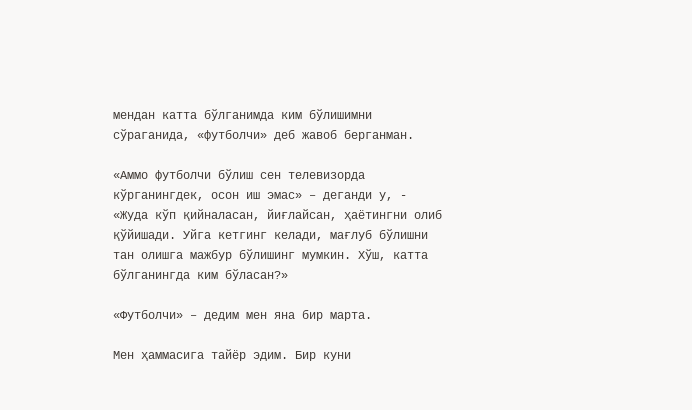мендан катта бўлганимда ким бўлишимни сўраганида, «футболчи» деб жавоб берганман.

«Аммо футболчи бўлиш сен телевизорда кўрганингдек, осон иш эмас» – деганди у, - «Жуда кўп қийналасан, йиғлайсан, ҳаётингни олиб қўйишади. Уйга кетгинг келади, мағлуб бўлишни тан олишга мажбур бўлишинг мумкин. Хўш, катта бўлганингда ким бўласан?»

«Футболчи» – дедим мен яна бир марта.

Мен ҳаммасига тайёр эдим. Бир куни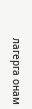лагерга онам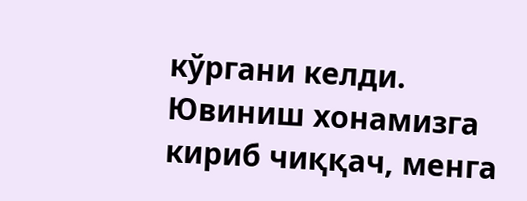кўргани келди. Ювиниш хонамизга кириб чиққач, менга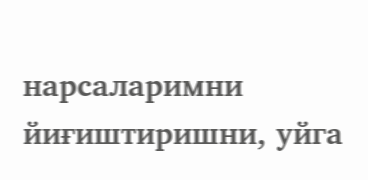нарсаларимни йиғиштиришни, уйга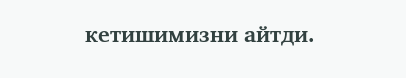кетишимизни айтди.